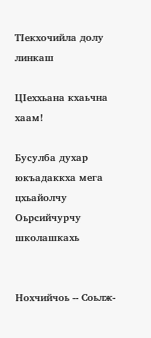ТIекхочийла долу линкаш

ЦIеххьана кхаьчна хаам!

Бусулба духар юкъадаккха мега цхьайолчу Оьрсийчурчу школашкахь


Нохчийчоь -- Соьлж-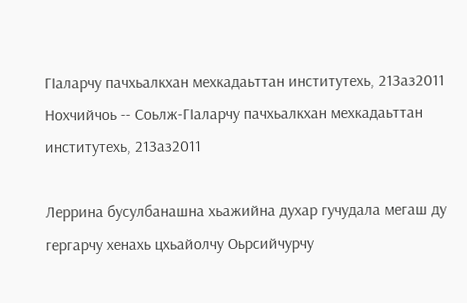ГIаларчу пачхьалкхан мехкадаьттан институтехь, 21Заз2011
Нохчийчоь -- Соьлж-ГIаларчу пачхьалкхан мехкадаьттан институтехь, 21Заз2011

Леррина бусулбанашна хьажийна духар гучудала мегаш ду гергарчу хенахь цхьайолчу Оьрсийчурчу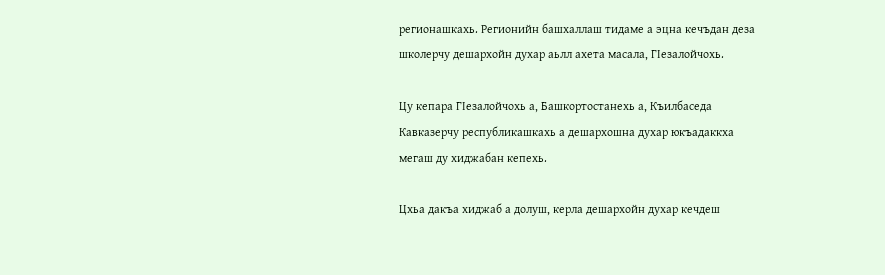регионашкахь. Регионийн башхаллаш тидаме а эцна кечъдан деза школерчу дешархойн духар аьлл ахета масала, ГIезалойчохь.

Цу кепара ГIезалойчохь а, Башкортостанехь а, Къилбаседа Кавказерчу республикашкахь а дешархошна духар юкъадаккха мегаш ду хиджабан кепехь.

Цхьа дакъа хиджаб а долуш, керла дешархойн духар кечдеш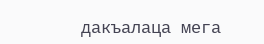дакъалаца мега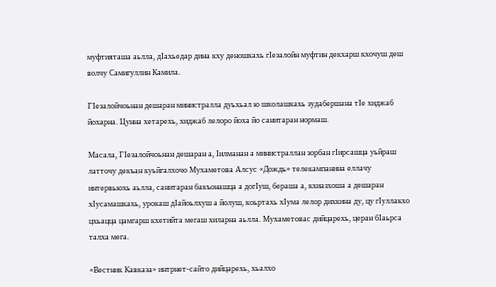муфтияташа аьлла, дIахьедар дина кху деношкахь гIезалойн муфтин декхарш кхочуш деш волчу Самигуллин Камила.

ГIезалойчоьнан дешаран министралла дуьхьал ю школашкахь зудабершана тIе хиджаб йохарна. Цунна хетарехь, хиджаб лелоро йоха йо санитаран нормаш.

Масала, ГIезалойчоьнан дешаран а, Iилманан а министраллан зорбан гIирсашца уьйраш латточу декъан куьйгалхочо Мухаметова Алсус «Дождь» телекампанина еллачу интервьюхь аьлла, санитаран бакъонашца а догIуш, бераша а, кхиазхоша а дешаран хIусамашкахь, урокаш дIайоьлхуш а йолуш, коьртахь хIума лелор дихкина ду, цу гIуллакхо цхьацца цамгарш кхетийта мегаш хиларна аьлла. Мухаметовас дийцарехь, церан бIаьрса талха мега.

«Вестник Кавказа» интрнет-сайто дийцарехь, хьалхо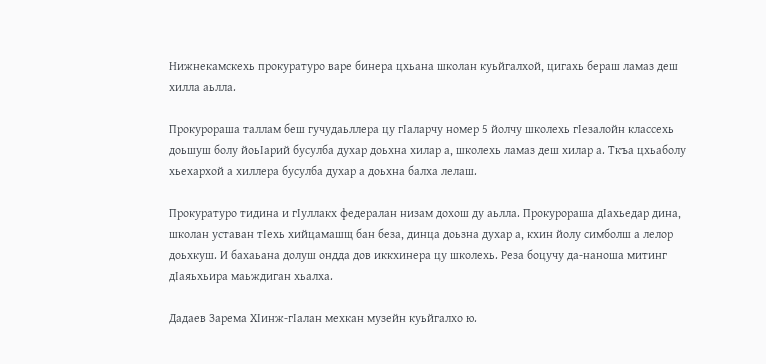Нижнекамскехь прокуратуро варе бинера цхьана школан куьйгалхой, цигахь бераш ламаз деш хилла аьлла.

Прокурораша таллам беш гучудаьллера цу гIаларчу номер 5 йолчу школехь гIезалойн классехь доьшуш болу йоьIарий бусулба духар доьхна хилар а, школехь ламаз деш хилар а. Ткъа цхьаболу хьехархой а хиллера бусулба духар а доьхна балха лелаш.

Прокуратуро тидина и гIуллакх федералан низам дохош ду аьлла. Прокурораша дIахьедар дина, школан уставан тIехь хийцамашщ бан беза, динца доьзна духар а, кхин йолу симболш а лелор доьхкуш. И бахаьана долуш ондда дов иккхинера цу школехь. Реза боцучу да-наноша митинг дIаяьхьира маьждиган хьалха.

Дадаев Зарема ХIинж-гIалан мехкан музейн куьйгалхо ю.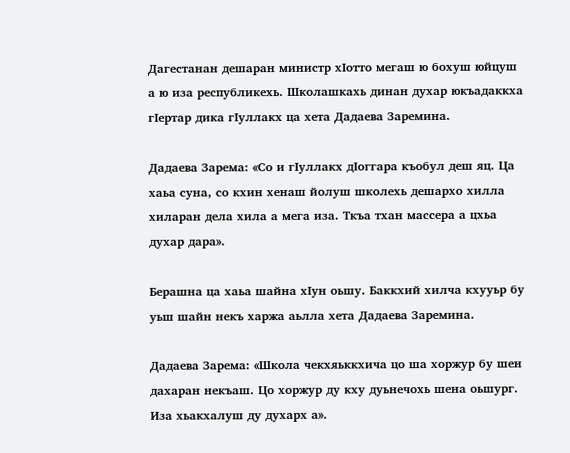Дагестанан дешаран министр хIотто мегаш ю бохуш юйцуш а ю иза республикехь. Школашкахь динан духар юкъадаккха гIертар дика гIуллакх ца хета Дадаева Заремина.

Дадаева Зарема: «Со и гIуллакх дIоггара къобул деш яц. Ца хаьа суна, со кхин хенаш йолуш школехь дешархо хилла хиларан дела хила а мега иза. Ткъа тхан массера а цхьа духар дара».

Берашна ца хаьа шайна хIун оьшу. Баккхий хилча кхууьр бу уьш шайн некъ харжа аьлла хета Дадаева Заремина.

Дадаева Зарема: «Школа чекхяьккхича цо ша хоржур бу шен дахаран некъаш. Цо хоржур ду кху дуьнечохь шена оьшург. Иза хьакхалуш ду духарх а».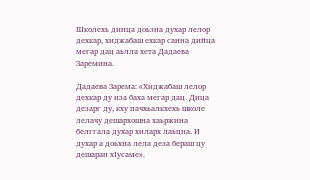Школехь динца доьзна духар лелор дехкар, хиджабаш ехкар санна дийца мегар дац аьлла хета Дадаева Заремина.

Дадаева Зарема: «Хиджабаш лелор дехкар ду иза баха мегар дац. Дица дезарг ду, кху пачхьалкхехь школе лелачу дешархошна хаьржина белггала духар хиларх лаьцна. И духар а доьхна лела деза бераш цу дешаран хIусаме».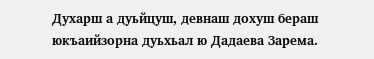Духарш а дуьйцуш, девнаш дохуш бераш юкъаийзорна дуьхьал ю Дадаева Зарема.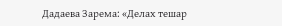Дадаева Зарема: «Делах тешар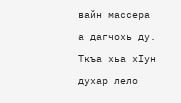вайн массера а дагчохь ду. Ткъа хьа хIун духар лело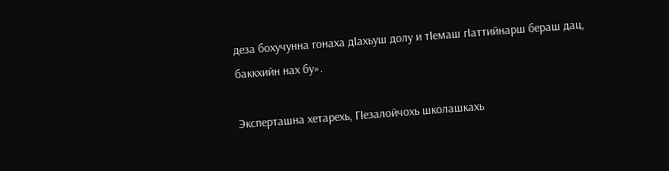деза бохучунна гонаха дIахьуш долу и тIемаш гIаттийнарш бераш дац, баккхийн нах бу».

Эксперташна хетарехь, ГIезалойчохь школашкахь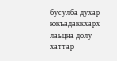бусулба духар юкъадаккхарх лаьцна долу хаттар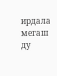ирдала мегаш ду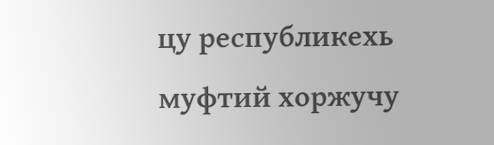цу республикехь муфтий хоржучу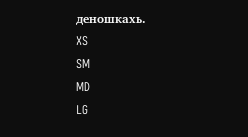деношкахь.
XS
SM
MD
LG